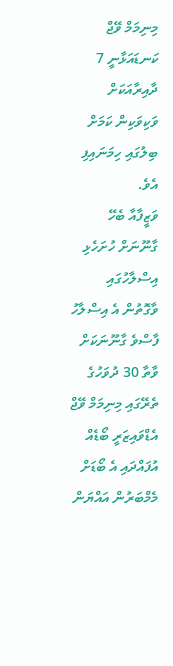މިނިމަމް ވޭޖް ކަނޑައަޅާނީ 7 ދާއިރާއަކަށް ވަކިވަކިން ކަމަށް ބިލުގައި ހިމަނައިފި އެވެ.
ވަޒީފާއާ ބެހޭ ގާނޫނަށް ހުށަހެޅި އިސްލާހުގައި ވާގޮތުން އެ އިސްލާހު ފާސްވެ ގާނޫނަކަށް ވާތާ 30 ދުވަހުގެ ތެރޭގައި މިނިމަމް ވޭޖް އެޑްވައިޒަރީ ބޯޑެއް އުފައްދައި އެ ބޯޑަށް މެމްބަރުން އައްޔަން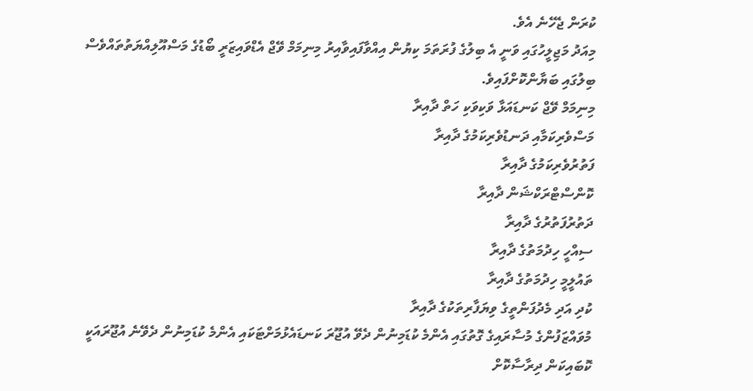ކުރަން ޖެހޭނެ އެވެ.
މިއަދު މަޖިލީހުގައި ވަނީ އެ ބިލުގެ ފުރަތަމަ ކިޔުން އިއްވާފައިވާއިރު މިނިމަމް ވޭޖް އެޑްވައިޒަރީ ބޯޑުގެ މަސްއޫލިއްޔަތުތައްވެސް ބިލުގައި ބަޔާންކޮށްފައިވެ.
މިނިމަމް ވޭޖް ކަނޑައަޅާ ވަކިވަކި ހަތް ދާއިރާ
މަސްވެރިކަމާއި ދަނޑުވެރިކަމުގެ ދާއިރާ
ފަތުރުވެރިކަމުގެ ދާއިރާ
ކޮންސްޓްރަކްޝަން ދާއިރާ
ދަތުރުފަތުރުގެ ދާއިރާ
ސިއްހީ ހިދުމަތުގެ ދާއިރާ
ތައުލީމީ ހިދުމަތުގެ ދާއިރާ
ކުދި އަދި މެދުފަންތީގެ ވިޔަފާރިތަކުގެ ދާއިރާ
މުވައްޒަފުންގެ މުސާރައިގެ ގޮތުގައި އެންމެ ކުޑަމިނުން ދެވޭ އުޖޫރަ ކަނޑައެޅުމަށްޓަކައި އެންމެ ކުޑަމިނުން ދެވޭނެ އުޖޫރައަކީ ކޮބައިކަން ދިރާސާކޮށް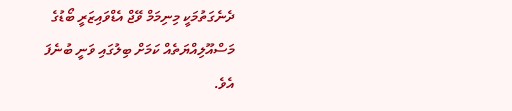ދެނެގަތުމަކީ މިނިމަމް ވޭޖް އެޑްވައިޒަރީ ބޯޑުގެ މަސްއޫލިއްޔަތެއް ކަމަށް ބިލުގައި ވަނީ ބުނެފަ އެވެ.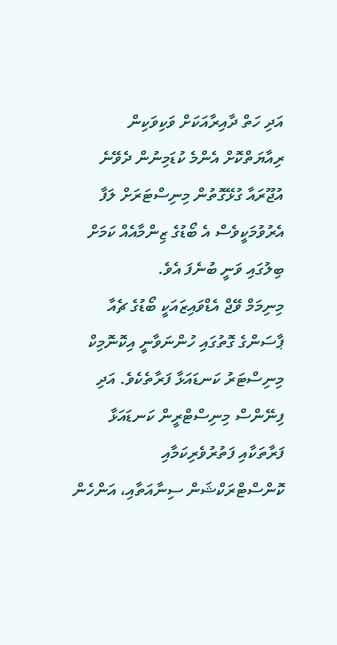އަދި ހަތް ދާއިރާއަކަށް ވަކިވަކިން ރިއާޔަތްކޮށް އެންމެ ކުޑަމިނުން ދެވޭނެ އުޖޫރައާ ގުޅޭގޮތުން މިނިސްޓަރަށް ލަފާ އެރުވުމަކީވެސް އެ ބޯޑުގެ ޒިންމާއެއް ކަމަށް ބިލުގައި ވަނީ ބުނެފަ އެވެ.
މިނިމަމް ވޭޖް އެޑްވައިޒައަކީ ބޯޑުގެ ޗެއާ ޕާސަންގެ ގޮތުގައި ހުންނަވާނީ އިކޮނޮމިކް މިނިސްޓަރު ކަނޑައަޅާ ފަރާތެކެވެ. އަދި ފިނޭންސް މިނިސްޓްރީން ކަނޑައަޅާ ފަރާތަކާއި ފަތުރުވެރިކަމާއި ކޮންސްޓްރަކްޝަން ސިނާއަތާއި، އަންހެން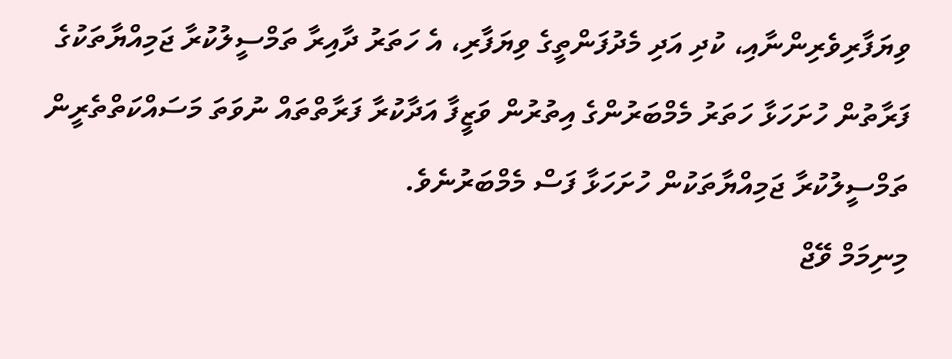ވިޔަފާރިވެރިންނާއި، ކުދި އަދި މެދުފަންތީގެ ވިޔަފާރި، އެ ހަތަރު ދާއިރާ ތަމްސީލުކުރާ ޖަމިއްޔާތަކުގެ ފަރާތުން ހުށަހަޅާ ހަތަރު މެމްބަރުންގެ އިތުރުން ވަޒީފާ އަދާކުރާ ފަރާތްތައް ނުވަތަ މަސައްކަތްތެރީން ތަމްސީލުކުރާ ޖަމިއްޔާތަކުން ހުށަހަޅާ ފަސް މެމްބަރުނެވެ.
މިނިމަމް ވޭޖް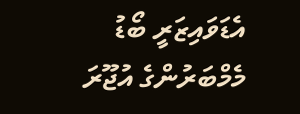އެޑަވައިޒަރީ ބޯޑު މެމްބަރުންގެ އުޖޫރަ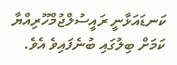ކަނޑައަޅާނީ ރައީސުލްޖުމްހޫރިއްޔާ ކަމަށް ބިލުގައި ބުނެފައިވެ އެވެ.